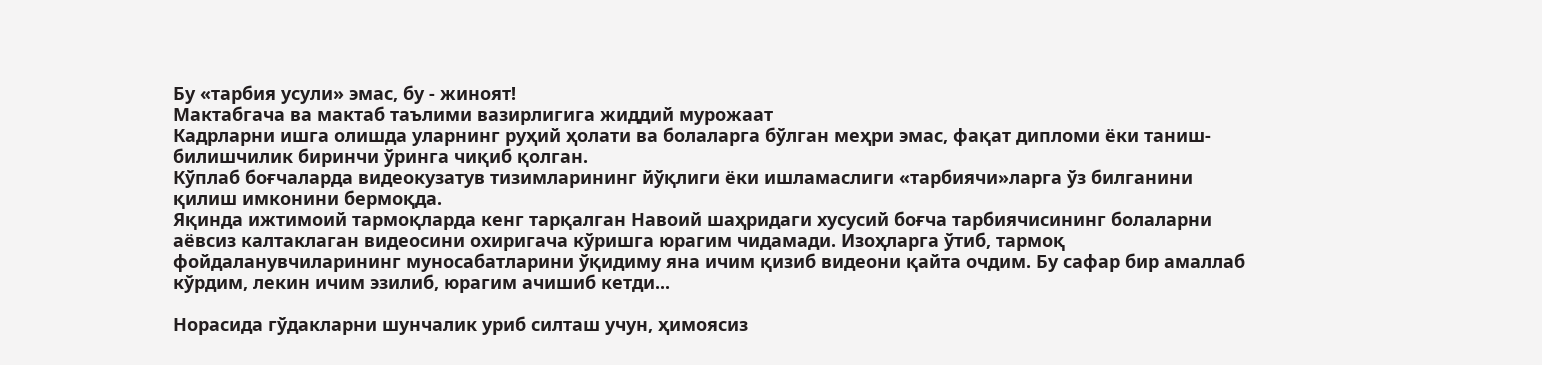Бу «тарбия усули» эмас, бу - жиноят!
Мактабгача ва мактаб таълими вазирлигига жиддий мурожаат
Кадрларни ишга олишда уларнинг руҳий ҳолати ва болаларга бўлган меҳри эмас, фақат дипломи ёки таниш-билишчилик биринчи ўринга чиқиб қолган.
Кўплаб боғчаларда видеокузатув тизимларининг йўқлиги ёки ишламаслиги «тарбиячи»ларга ўз билганини қилиш имконини бермоқда.
Яқинда ижтимоий тармоқларда кенг тарқалган Навоий шаҳридаги хусусий боғча тарбиячисининг болаларни аёвсиз калтаклаган видеосини охиригача кўришга юрагим чидамади. Изоҳларга ўтиб, тармоқ фойдаланувчиларининг муносабатларини ўқидиму яна ичим қизиб видеони қайта очдим. Бу сафар бир амаллаб кўрдим, лекин ичим эзилиб, юрагим ачишиб кетди...

Норасида гўдакларни шунчалик уриб силташ учун, ҳимоясиз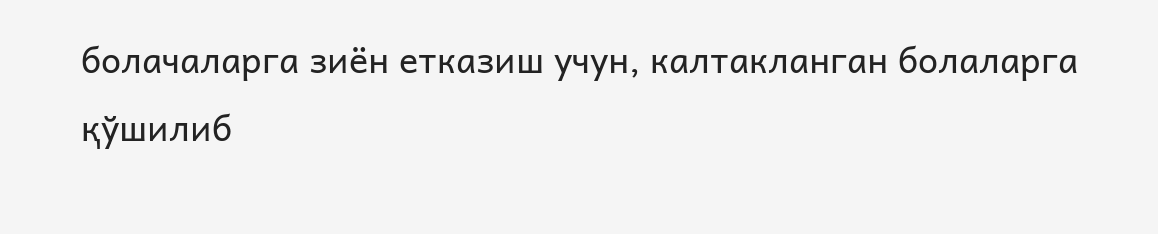болачаларга зиён етказиш учун, калтакланган болаларга қўшилиб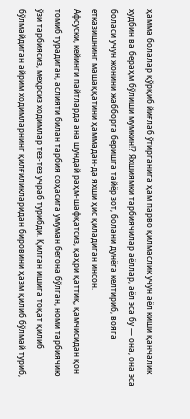ҳамма болалар қўрқиб йиғлаб ўтирганига ҳам парво қилмаслик учун аёл киши қанчалик худбин ва бераҳм бўлиши мумкин!? Яхшиямки тарбиячилар аёллар, аёл эса бу — она, она эса боласи учун жонини жабборга беришга тайёр зот, болани дунёга келтириб, вояга етказишнинг машаққатини ҳаммадан-да яхши ҳис қиладиган инсон.
Афсуски, кейинги пайтларда ана шундай раҳм-шафқатсиз, қаҳри қаттиқ, қамчисидан қон томиб турадиган, аслияти билан тарбия соҳасига умуман бегона бўлган, номи тарбиячию ўзи тарбиясиз, меҳрсиз ходимлар тез-тез учраб турибди. Қилган ишига тоқат қилиб бўлмайдиган айрим ходимларнинг қилғиликларидан бировини ҳазм қилиб бўлмай туриб,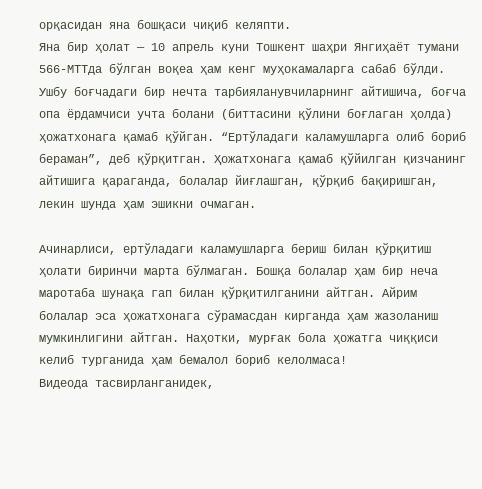орқасидан яна бошқаси чиқиб келяпти.
Яна бир ҳолат — 10 апрель куни Тошкент шаҳри Янгиҳаёт тумани 566-МТТда бўлган воқеа ҳам кенг муҳокамаларга сабаб бўлди. Ушбу боғчадаги бир нечта тарбияланувчиларнинг айтишича, боғча опа ёрдамчиси учта болани (биттасини қўлини боғлаган ҳолда) ҳожатхонага қамаб қўйган. “Ертўладаги каламушларга олиб бориб бераман”, деб қўрқитган. Ҳожатхонага қамаб қўйилган қизчанинг айтишига қараганда, болалар йиғлашган, қўрқиб бақиришган, лекин шунда ҳам эшикни очмаган.

Ачинарлиси, ертўладаги каламушларга бериш билан қўрқитиш ҳолати биринчи марта бўлмаган. Бошқа болалар ҳам бир неча маротаба шунақа гап билан қўрқитилганини айтган. Айрим болалар эса ҳожатхонага сўрамасдан кирганда ҳам жазоланиш мумкинлигини айтган. Наҳотки, мурғак бола ҳожатга чиққиси келиб турганида ҳам бемалол бориб келолмаса!
Видеода тасвирланганидек,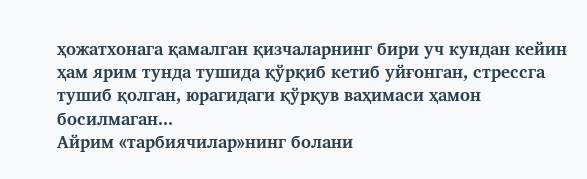ҳожатхонага қамалган қизчаларнинг бири уч кундан кейин ҳам ярим тунда тушида қўрқиб кетиб уйғонган, стрессга тушиб қолган, юрагидаги қўрқув ваҳимаси ҳамон босилмаган...
Айрим «тарбиячилар»нинг болани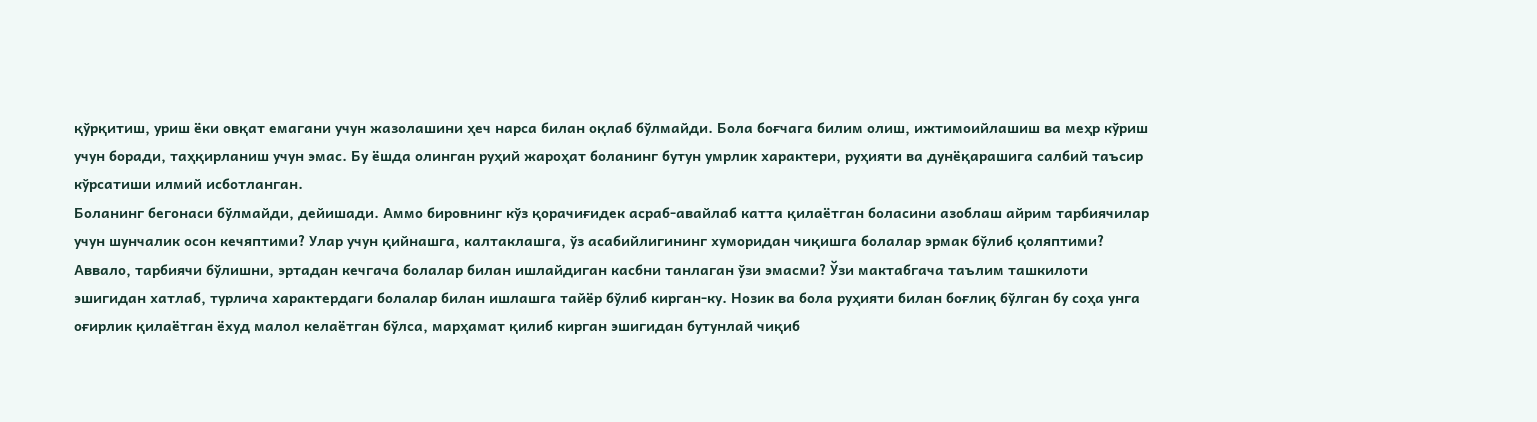қўрқитиш, уриш ёки овқат емагани учун жазолашини ҳеч нарса билан оқлаб бўлмайди. Бола боғчага билим олиш, ижтимоийлашиш ва меҳр кўриш учун боради, таҳқирланиш учун эмас. Бу ёшда олинган руҳий жароҳат боланинг бутун умрлик характери, руҳияти ва дунёқарашига салбий таъсир кўрсатиши илмий исботланган.
Боланинг бегонаси бўлмайди, дейишади. Аммо бировнинг кўз қорачиғидек асраб-авайлаб катта қилаётган боласини азоблаш айрим тарбиячилар учун шунчалик осон кечяптими? Улар учун қийнашга, калтаклашга, ўз асабийлигининг хуморидан чиқишга болалар эрмак бўлиб қоляптими?
Аввало, тарбиячи бўлишни, эртадан кечгача болалар билан ишлайдиган касбни танлаган ўзи эмасми? Ўзи мактабгача таълим ташкилоти эшигидан хатлаб, турлича характердаги болалар билан ишлашга тайёр бўлиб кирган-ку. Нозик ва бола руҳияти билан боғлиқ бўлган бу соҳа унга оғирлик қилаётган ёхуд малол келаётган бўлса, марҳамат қилиб кирган эшигидан бутунлай чиқиб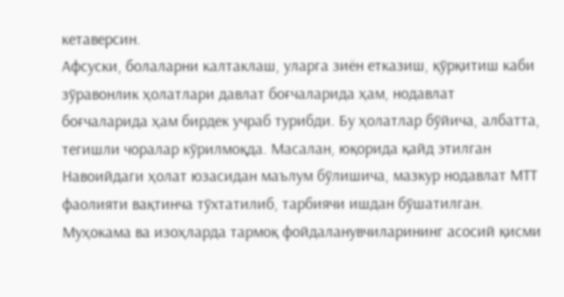кетаверсин.
Афсуски, болаларни калтаклаш, уларга зиён етказиш, қўрқитиш каби зўравонлик ҳолатлари давлат боғчаларида ҳам, нодавлат боғчаларида ҳам бирдек учраб турибди. Бу ҳолатлар бўйича, албатта, тегишли чоралар кўрилмоқда. Масалан, юқорида қайд этилган Навоийдаги ҳолат юзасидан маълум бўлишича, мазкур нодавлат МТТ фаолияти вақтинча тўхтатилиб, тарбиячи ишдан бўшатилган. Муҳокама ва изоҳларда тармоқ фойдаланувчиларининг асосий қисми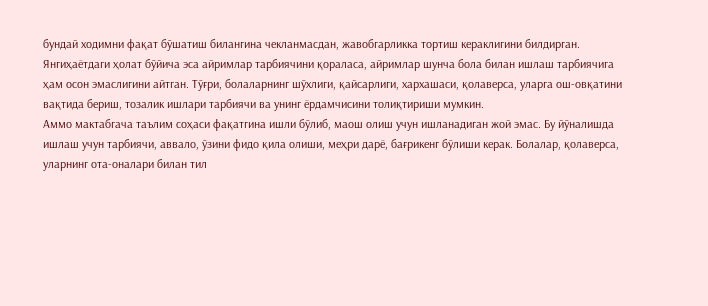бундай ходимни фақат бўшатиш билангина чекланмасдан, жавобгарликка тортиш кераклигини билдирган.
Янгиҳаётдаги ҳолат бўйича эса айримлар тарбиячини қораласа, айримлар шунча бола билан ишлаш тарбиячига ҳам осон эмаслигини айтган. Тўғри, болаларнинг шўхлиги, қайсарлиги, хархашаси, қолаверса, уларга ош-овқатини вақтида бериш, тозалик ишлари тарбиячи ва унинг ёрдамчисини толиқтириши мумкин.
Аммо мактабгача таълим соҳаси фақатгина ишли бўлиб, маош олиш учун ишланадиган жой эмас. Бу йўналишда ишлаш учун тарбиячи, аввало, ўзини фидо қила олиши, меҳри дарё, бағрикенг бўлиши керак. Болалар, қолаверса, уларнинг ота-оналари билан тил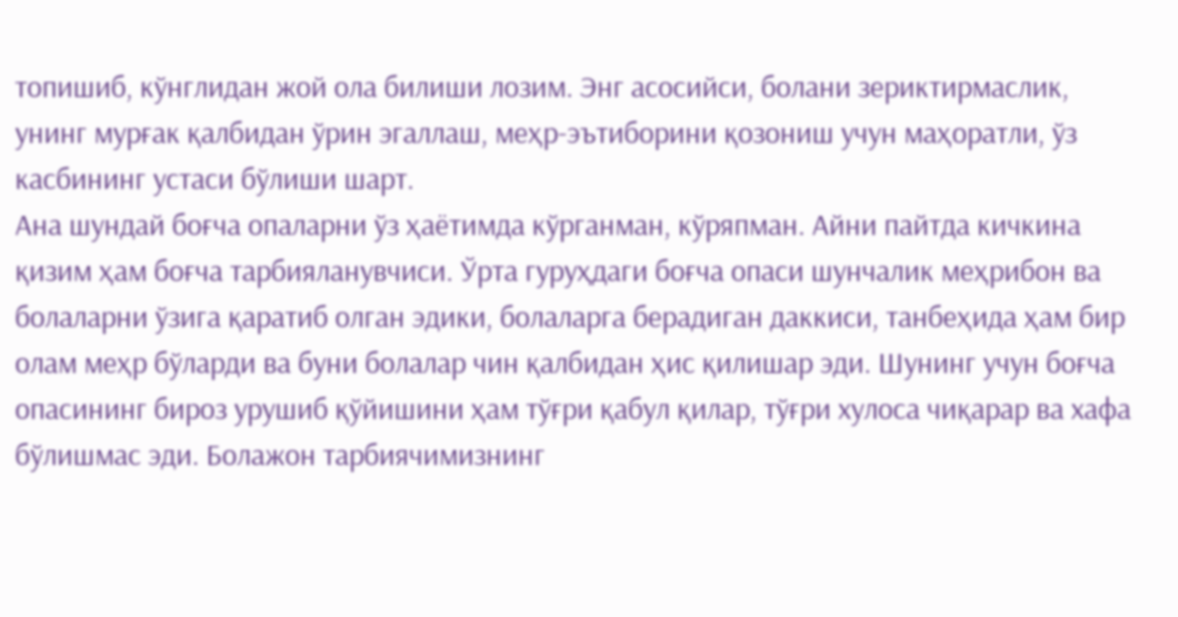топишиб, кўнглидан жой ола билиши лозим. Энг асосийси, болани зериктирмаслик, унинг мурғак қалбидан ўрин эгаллаш, меҳр-эътиборини қозониш учун маҳоратли, ўз касбининг устаси бўлиши шарт.
Ана шундай боғча опаларни ўз ҳаётимда кўрганман, кўряпман. Айни пайтда кичкина қизим ҳам боғча тарбияланувчиси. Ўрта гуруҳдаги боғча опаси шунчалик меҳрибон ва болаларни ўзига қаратиб олган эдики, болаларга берадиган даккиси, танбеҳида ҳам бир олам меҳр бўларди ва буни болалар чин қалбидан ҳис қилишар эди. Шунинг учун боғча опасининг бироз урушиб қўйишини ҳам тўғри қабул қилар, тўғри хулоса чиқарар ва хафа бўлишмас эди. Болажон тарбиячимизнинг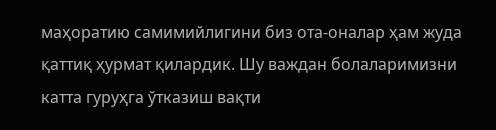маҳоратию самимийлигини биз ота-оналар ҳам жуда қаттиқ ҳурмат қилардик. Шу важдан болаларимизни катта гуруҳга ўтказиш вақти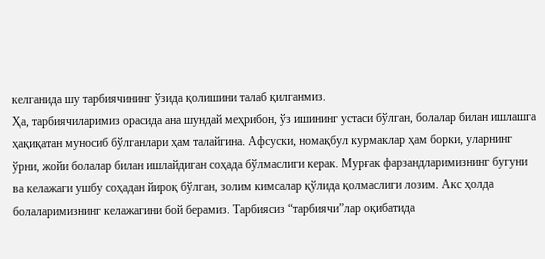келганида шу тарбиячининг ўзида қолишини талаб қилганмиз.
Ҳа, тарбиячиларимиз орасида ана шундай меҳрибон, ўз ишининг устаси бўлган, болалар билан ишлашга ҳақиқатан муносиб бўлганлари ҳам талайгина. Афсуски, номақбул курмаклар ҳам борки, уларнинг ўрни, жойи болалар билан ишлайдиган соҳада бўлмаслиги керак. Мурғак фарзандларимизнинг бугуни ва келажаги ушбу соҳадан йироқ бўлган, золим кимсалар қўлида қолмаслиги лозим. Акс ҳолда болаларимизнинг келажагини бой берамиз. Тарбиясиз “тарбиячи”лар оқибатида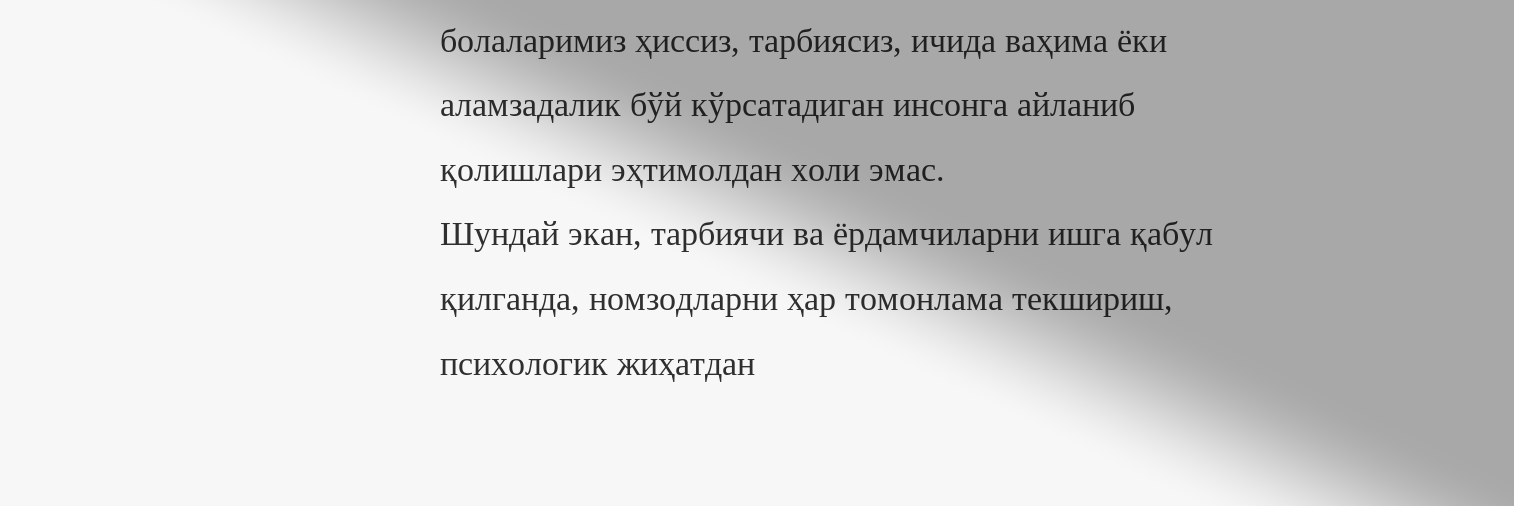болаларимиз ҳиссиз, тарбиясиз, ичида ваҳима ёки аламзадалик бўй кўрсатадиган инсонга айланиб қолишлари эҳтимолдан холи эмас.
Шундай экан, тарбиячи ва ёрдамчиларни ишга қабул қилганда, номзодларни ҳар томонлама текшириш, психологик жиҳатдан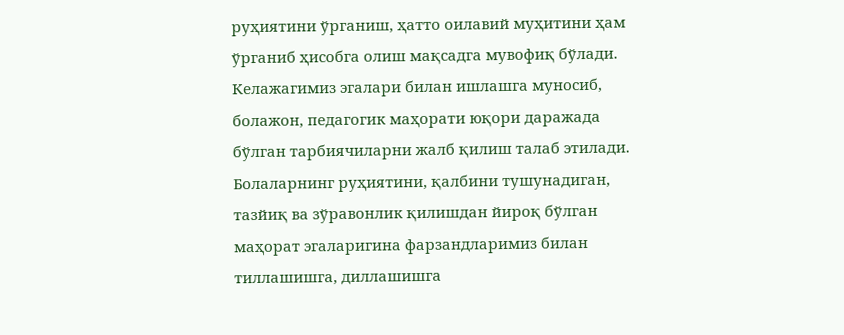руҳиятини ўрганиш, ҳатто оилавий муҳитини ҳам ўрганиб ҳисобга олиш мақсадга мувофиқ бўлади.
Келажагимиз эгалари билан ишлашга муносиб, болажон, педагогик маҳорати юқори даражада бўлган тарбиячиларни жалб қилиш талаб этилади. Болаларнинг руҳиятини, қалбини тушунадиган, тазйиқ ва зўравонлик қилишдан йироқ бўлган маҳорат эгаларигина фарзандларимиз билан тиллашишга, диллашишга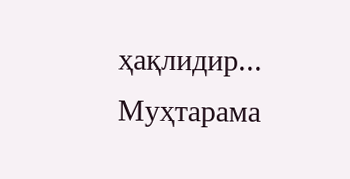ҳақлидир...
Муҳтарама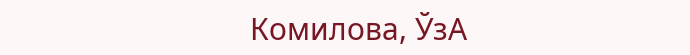Комилова, ЎзА